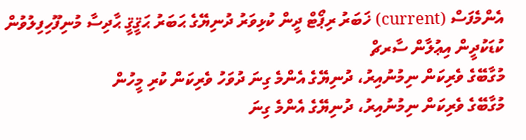އެންމެފަސް (current) ޚަބަރު ރިޕޯޓް ދީން ކުޅިވަރު ދުނިޔޭގެ ޙަބަރު ޙަޤީޤީ ޙާދިސާ މުނިފޫހިފިލުވުން ކުޑަކުދީން އިޢުލާން ސާރޗް
މުގާބޭގެ ވެރިކަން ނިމުނުއިރު، ދުނިޔޭގެ އެންމެ ގިނަ ދުވަހު ވެރިކަން ކުރި މީހުން
މުގާބޭގެ ވެރިކަން ނިމުނުއިރު، ދުނިޔޭގެ އެންމެ ގިނަ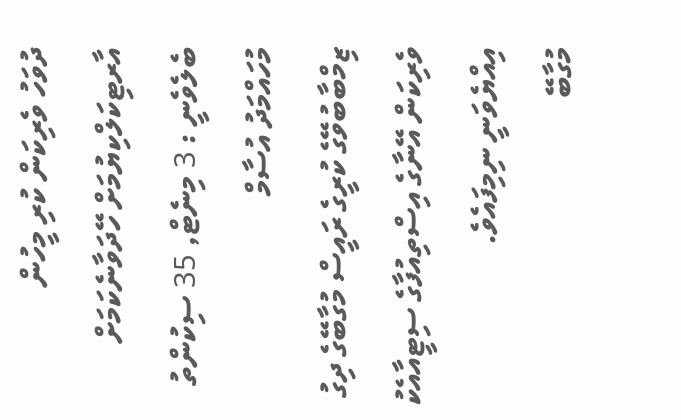ދުވަހު ވެރިކަން ކުރި މީހުން
އާރޓިކަލްކިޔުމަށް ހޭދަވާނެކަމަށް ބެލެވެނީ : 3 މިނެޓް, 35 ސިކުންތު
މުހައްމަދު އުސާމް
ޒިމްބާބުވޭގެ ކުރީގެ ރައީސް މުގާބޭގެ ދިގު ވެރިކަން އޭނާގެ އިސްތިއުފާގެ ސިޓީއާއެކު އިއްޔެވަނީ ނިމިފައެވެ.
މުގާބޭ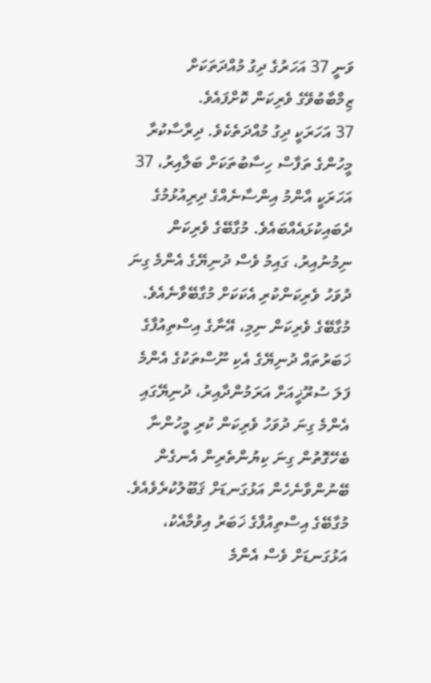ވަނީ 37 އަހަރުގެ ދިގު މުއްދަތަކަށް ޒިމްބާބުވޭގެ ވެރިކަން ކޮށްފައެވެ.
37 އަހަރަކީ ދިގު މުއްދަތެކެވެ. ދިރާސާކުރާ މީހުންގެ ތަފާސް ހިސާބުތަކަށް ބަލާއިރު، 37 އަހަރަކީ އާންމު އިންސާނެއްގެ ދިރިއުޅުމުގެ ދެބައިކުޅައެއްބައެވެ. މުގާބޭގެ ވެރިކަން ނިމުނުއިރު، ގައިމު ވެސް ދުނިޔޭގެ އެންމެ ގިނަ ދުވަހު ވެރިކަންކުރި އެކަކަށް މުގާބޭވާނެއެވެ.
މުގާބޭގެ ވެރިކަން ނިމި، އޭނާގެ އިސްތިއުފާގެ ޚަބަރުތައް ދުނިޔޭގެ އެކި ނޫސްތަކުގެ އެންމެ ފަލަ ސުރޫޚީއަށް އަރަމުންދާއިރު، ދުނިޔޭގައި އެންމެ ގިނަ ދުވަހު ވެރިކަން ކުރި މީހުންނާ ބެހޭގޮތުން ގިނަ ކިޔުންތެރިން އެނގެން ބޭނުންވާނެހެން އަޅުގަނޑަށް ޤަބޫލުކުރެވެއެވެ.
މުގާބޭގެ އިސްތިއުފާގެ ޚަބަރު އިވުމާއެކު، އަޅުގަނޑަށް ވެސް އެންމެ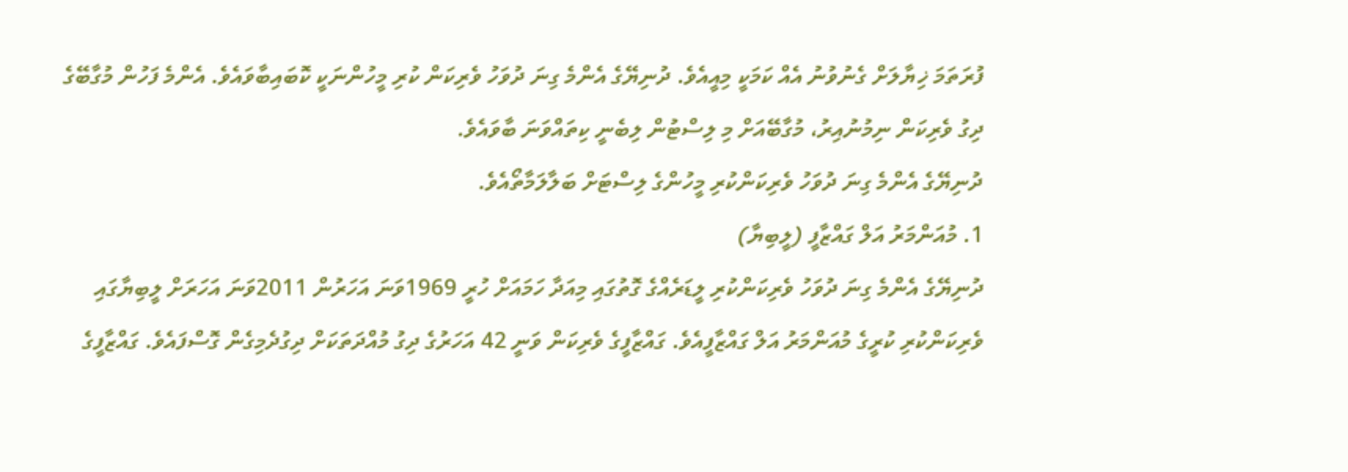ފުރަތަމަ ޚިޔާލަށް ގެނުވުނު އެއް ކަމަކީ މިއީއެވެ. ދުނިޔޭގެ އެންމެ ގިނަ ދުވަހު ވެރިކަން ކުރި މީހުންނަކީ ކޮބައިބާވައެވެ. އެންމެ ފަހުން މުގާބޭގެ ދިގު ވެރިކަން ނިމުނުއިރު، މުގާބޭއަށް މި ލިސްޓުން ލިބެނީ ކިތައްވަނަ ބާވައެވެ.
ދުނިޔޭގެ އެންމެ ގިނަ ދުވަހު ވެރިކަންކުރި މީހުންގެ ލިސްޓަށް ބަލާލަމާތޯއެވެ.
1. މުއަންމަރު އަލް ގައްޒާފީ (ލީބިޔާ)
ދުނިޔޭގެ އެންމެ ގިނަ ދުވަހު ވެރިކަންކުރި ލީޑަރެއްގެ ގޮތުގައި މިއަދާ ހަމައަށް ހުރީ 1969ވަނަ އަހަރުން 2011ވަނަ އަހަރަށް ލީބިޔާގައި ވެރިކަންކުރި ކުރީގެ މުއަންމަރު އަލް ގައްޒާފީއެވެ. ގައްޒާފީގެ ވެރިކަން ވަނީ 42 އަހަރުގެ ދިގު މުއްދަތަކަށް ދިގުދެމިގެން ގޮސްފައެވެ. ގައްޒާފީގެ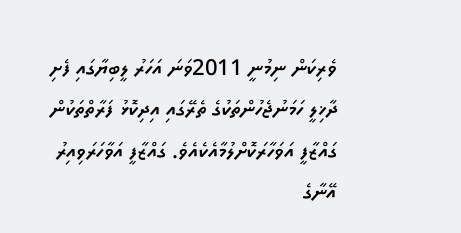ވެރިކަން ނިމުނީ 2011ވަނަ އަހަރު ލީބިޔާގައި ފެށި ދާޚިލީ ހަމަނުޖެހުންތަކުގެ ތެރޭގައި އިދިކޮޅު ފަރާތްތަކުން ގައްޒާފީ އަވަހާރަކޮށްލުމާއެކެއެވެ. ގައްޒާފީ އަވާހަރަވިއިރު އޭނާގެ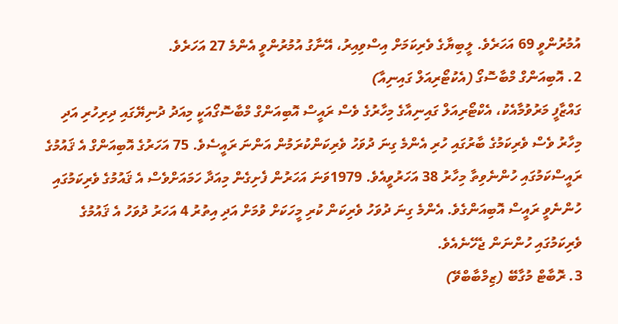އުމުރުންވީ 69 އަހަރެވެ. ލީބިޔާގެ ވެރިކަމަށް އިސްވިއިރު، އޭނާގު އުމުރުންވީ އެންމެ 27 އަހަރެވެ.
2. އޮބިއަންގް މްބާސޮގޯ (އެކުޓޯރިއަލް ގައިނިއާ)
ގައްޒާފީ މަރުވުމާއެކު، އެކްޓޯރިއަލް ގައިނިއާގެ މިހާރުގެ ވެސް ރައީސް އޮބިއަންގް މްބާސޮގޯއަކީ މިއަދު ދުނިޔޭގައި ދިރިހުރި އަދި މިހާރު ވެސް ވެރިކަމުގެ ބާރުގައި ހުރި އެންމެ ގިނަ ދުވަހު ވެރިކަންކުރަމުން އަންނަ ރައީސެވެ. 75 އަހަރުގެ އޮބިއަންގް އެ ޤައުމުގެ ރައީސްކަމުގައި ހުންނެވިތާ މިހާރު 38 އަހަރުވީއެވެ. 1979ވަނަ އަހަރުން ފެށިގެން މިއަދާ ހަމައަށްވެސް އެ ޤައުމުގެ ވެރިކަމުގައި ހުންނެވީ ރައީސް އޮބިއަންގެވެ. އެންމެ ގިނަ ދުވަހު ވެރިކަން ކުރި މީހަކަށް ވުމަށް އަދި އިތުރު 4 އަހަރު ދުވަހު އެ ޤައުމުގެ ވެރިކަމުގައި ހުންނަން ޖެހޭނެއެވެ.
3. ރޮބާޓް މުގާބޭ (ޒިމްބާބްވޭ)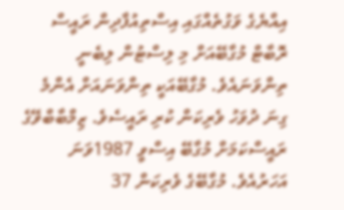އިއްޔެގެ ވަގުތެއްގައި އިސްތިއުފާދިން ރައީސް ރޮބާޓް މުގާބޭއަށް މި ލިސްޓުން ލިބެނީ ތިންވަނައެވެ. މުގާބޭއަކީ ތިންވަނައަށް އެންމެ ގިނަ ދުވަހު ވެރިކަން ކުރި ރައީސެވެ. ޒިމްބާބްވޭގެ ރައީސްކަމަށް މުގާބޭ އިސްވީ 1987ވަނަ އަހަރުއެވެ. މުގާބޭގެ ވެރިކަން 37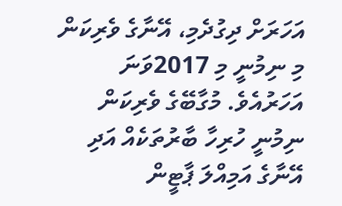އަހަރަށް ދިގުދެމި، އޭނާގެ ވެރިކަން މި ނިމުނީ މި 2017ވަނަ އަހަރުއެވެ. މުގާބޭގެ ވެރިކަން ނިމުނީ ހުރިހާ ބާރުތަކެއް އަދި އޭނާގެ އަމިއްލަ ޕާޓީން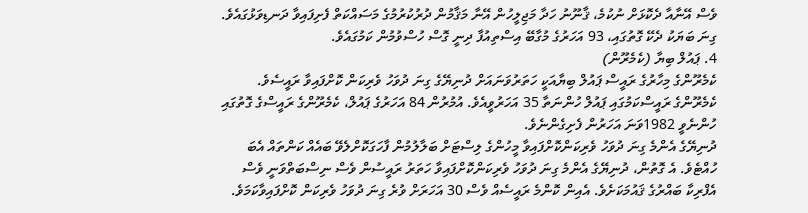ވެސް އޭނާއާ ދެކޮޅަށް ނުކުމެ، ޤާނޫނު ހަދާ މަޖިލީހުން އޭނާ މަޤާމުން ދުރުކުރުމުގެ މަސައްކަތް ފެށިފައިވާ ދަނޑިވަޅުގައެވެ. ގިނަ ބަޔަކު ދެކޭ ގޮތުގައި، 93 އަހަރުގެ މުގާބޭ އިސްތިއުފާ ދިނީ ގޮސް ހުސްވުމުން ކަމުގައެވެ.
4. ޕައުލް ބިޔާ (ކެމެރޫން)
ކެމެރޫންގެ މިހާރުގެ ރައީސް ޕައުލް ބިޔާއަކީ ހަތަރުވަނައަށް ދުނިޔޭގެ ގިނަ ދުވަހު ވެރިކަން ކޮށްފައިވާ ރައީސެވެ. ކެމެރޫންގެ ރައީސްކަމުގައި ޕައުލް ހުންނަތާ 35 އަހަރުވީއެވެ. އުމުރުން 84 އަހަރުގެ ޕައުލް، ކެމެރޫންގެ ރައީސްގެ ގޮތުގައި ހުންނެވީ 1982ވަނަ އަހަރުން ފެށިގެންނެވެ.
ދުނިޔޭގެ އެންމެ ގިނަ ދުވަހު ވެރިކަންކޮށްފައިވާ މީހުންގެ ލިސްޓަށް ބަލާލުމުން ފާހަގަކޮށްލެވޭ ބައެއް ކަންތައް އެބަ ހުއްޓެވެ. އެ ގޮތުން، ދުނިޔޭގެ އެންމެ ގިނަ ދުވަހު ވެރިކަންކޮށްފައިވާ ހަތަރު ރައީސުން ވެސް ނިސްބަތްވަނީ ވެސް އެފްރިކާ ބައްރުގެ ޤައުމަކަށެވެ. އެއިން ކޮންމެ ރައީސެއް ވެސް 30 އަހަރަށް ވުރެ ގިނަ ދުވަހު ވެރިކަން ކޮށްފައިވާކަމަވެ.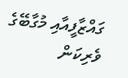ގައްޒާފީއާއި މުގާބޭގެ ވެރިކަން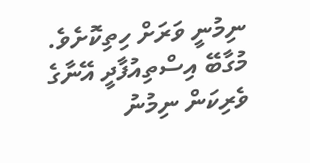ނިމުނީ ވަރަށް ހިތިކޮށެވެ. މުގާބޭ އިސްތިއުފާދީ އޭނާގެ ވެރިކަން ނިމުނު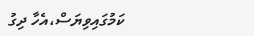ކަމުގައިވިޔަސް،އެހާ ދިގު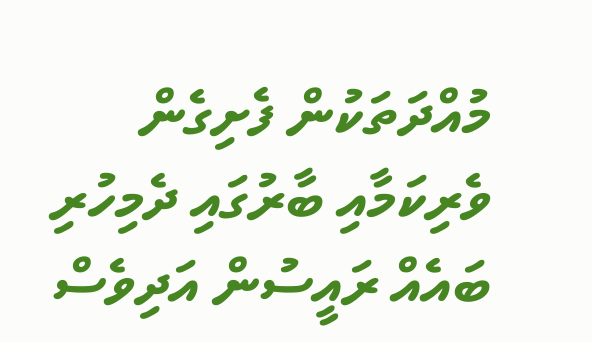މުއްދަތަކުން ފެށިގެން ވެރިކަމާއި ބާރުގައި ދެމިހުރި ބައެއް ރައީސުން އަދިވެސް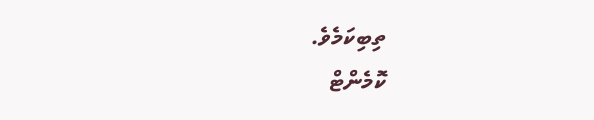ތިބިކަމެވެ.
ކޮމެންޓް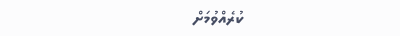ކުރެއްވުމަށް